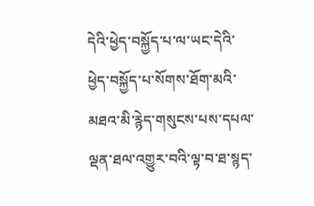དེའི་ཕྱེད་བསྐྱོད་པ་ལ་ཡང་དེའི་ཕྱེད་བསྐྱོད་པ་སོགས་ཐོག་མའི་མཐའ་མི་རྙེད་གསུངས་པས་དཔལ་ལྡན་ཐལ་འགྱུར་བའི་ལྟ་བ་ཐ་སྙད་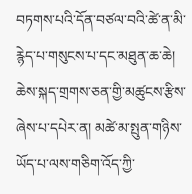བཏགས་པའི་དོན་བཙལ་བའི་ཚེ་ན་མི་རྙེད་པ་གསུངས་པ་དང་མཐུན་ཆ་ཆེ། ཆེས་སྐད་གྲགས་ཅན་གྱི་མཚུངས་རྩིས་ཞེས་པ་དཔེར་ན། མཚེ་མ་སྤུན་གཉིས་ཡོད་པ་ལས་གཅིག་འོད་ཀྱི་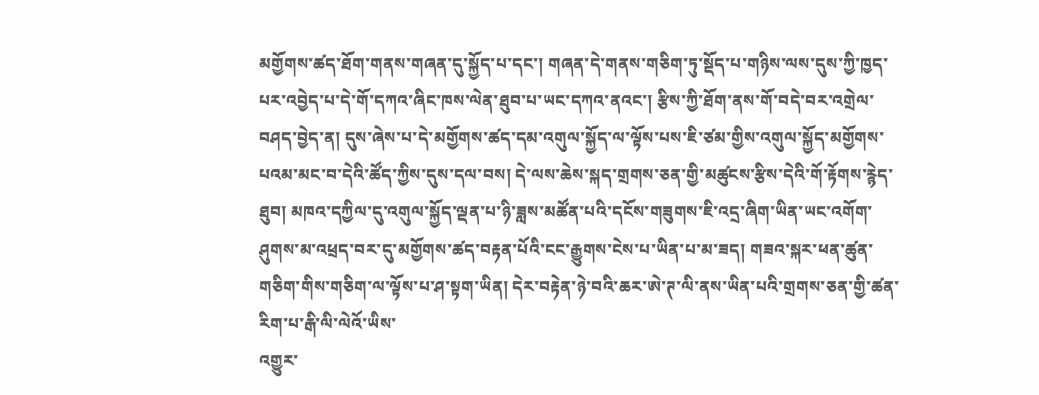མགྱོགས་ཚད་ཐོག་གནས་གཞན་དུ་སྐྱོད་པ་དང་། གཞན་དེ་གནས་གཅིག་ཏུ་སྡོད་པ་གཉིས་ལས་དུས་ཀྱི་ཁྱད་པར་འབྱེད་པ་དེ་གོ་དཀའ་ཞིང་ཁས་ལེན་ཐུབ་པ་ཡང་དཀའ་ནའང་། རྩིས་ཀྱི་ཐོག་ནས་གོ་བདེ་བར་འགྲེལ་བཤད་བྱེད་ན། དུས་ཞེས་པ་དེ་མགྱོགས་ཚད་དམ་འགུལ་སྐྱོད་ལ་ལྟོས་པས་ཇི་ཙམ་གྱིས་འགུལ་སྐྱོད་མགྱོགས་པའམ་མང་བ་དེའི་ཚོད་ཀྱིས་དུས་དལ་བས། དེ་ལས་ཆེས་སྐད་གྲགས་ཅན་གྱི་མཚུངས་རྩིས་དེའི་གོ་རྟོགས་རྙེད་ཐུབ། མཁའ་དཀྱིལ་དུ་འགུལ་སྐྱོད་ལྡན་པ་ཉི་ཟླས་མཚོན་པའི་དངོས་གཟུགས་ཇི་འདྲ་ཞིག་ཡིན་ཡང་འགོག་ཤུགས་མ་འཕྲད་བར་དུ་མགྱོགས་ཚད་བརྟན་པོའི་ངང་རྒྱུགས་ངེས་པ་ཡིན་པ་མ་ཟད། གཟའ་སྐར་ཕན་ཚུན་གཅིག་གིས་གཅིག་ལ་ལྟོས་པ་ཤ་སྟག་ཡིན། དེར་བརྟེན་ཉེ་བའི་ཆར་ཨེ་ཊ་ལི་ནས་ཡིན་པའི་གྲགས་ཅན་གྱི་ཚན་རིག་པ་རྒི་ལི་ལེའོ་ཡིས་
འགྱུར་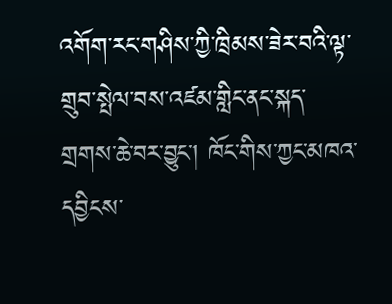འགོག་རང་གཤིས་ཀྱི་ཁྲིམས་ཟེར་བའི་ལྟ་གྲུབ་སྤེལ་བས་འཛམ་གླིང་ནང་སྐད་གྲགས་ཆེ་བར་བྱུང་། ཁོང་གིས་ཀྱང་མཁའ་དབྱིངས་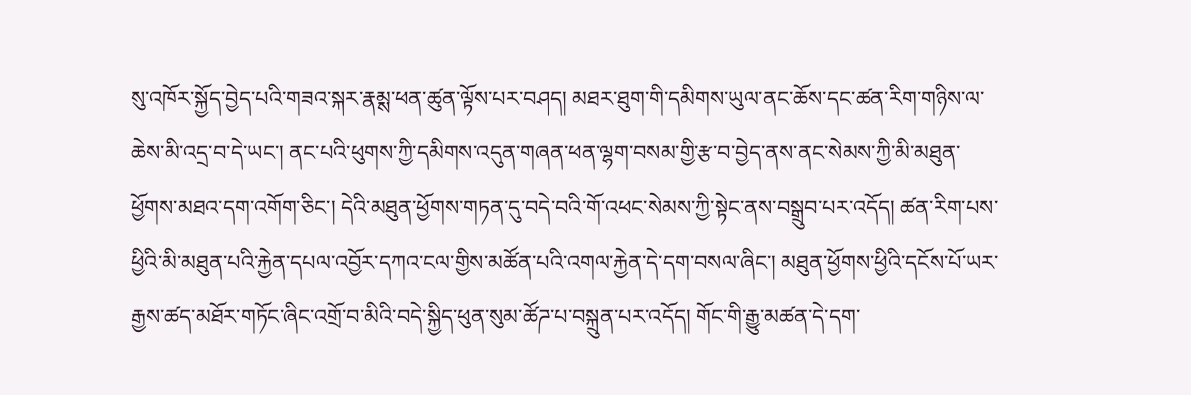སུ་འཁོར་སྐྱོད་བྱེད་པའི་གཟའ་སྐར་རྣམྶ་ཕན་ཚུན་ལྟོས་པར་བཤད། མཐར་ཐུག་གི་དམིགས་ཡུལ་ནང་ཆོས་དང་ཚན་རིག་གཉིས་ལ་ཆེས་མི་འདྲ་བ་དེ་ཡང་། ནང་པའི་ཕུགས་ཀྱི་དམིགས་འདུན་གཞན་ཕན་ལྷག་བསམ་གྱི་རྩ་བ་བྱེད་ནས་ནང་སེམས་ཀྱི་མི་མཐུན་ཕྱོགས་མཐའ་དག་འགོག་ཅིང་། དེའི་མཐུན་ཕྱོགས་གཏན་དུ་བདེ་བའི་གོ་འཕང་སེམས་ཀྱི་སྟེང་ནས་བསྒྲུབ་པར་འདོད། ཚན་རིག་པས་ཕྱིའི་མི་མཐུན་པའི་རྐྱེན་དཔལ་འབྱོར་དཀའ་ངལ་གྱིས་མཚོན་པའི་འགལ་རྐྱེན་དེ་དག་བསལ་ཞིང་། མཐུན་ཕྱོགས་ཕྱིའི་དངོས་པོ་ཡར་རྒྱས་ཚད་མཐོར་གཏོང་ཞིང་འགྲོ་བ་མིའི་བདེ་སྐྱིད་ཕུན་སུམ་ཚོཌ་པ་བསྐྲུན་པར་འདོད། གོང་གི་རྒྱུ་མཚན་དེ་དག་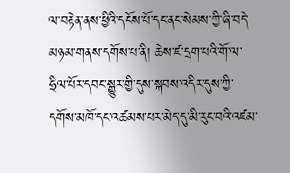ལ་བརྟེན་ནས་ཕྱིའི་དངོས་པོ་དང་ནང་སེམས་ཀྱི་ཞི་བདེ་མཉམ་གནས་དགོས་པ་ནི། ཆེས་ཛ་དྲག་པའི་གོ་ལ་ཧྲིལ་པོར་དབང་སྒྱུར་གྱི་དུས་སྐབས་འདིར་དུས་ཀྱི་དགོས་མཁོ་དང་འཚམས་པར་མེད་དུ་མི་རུང་བའི་འཛམ་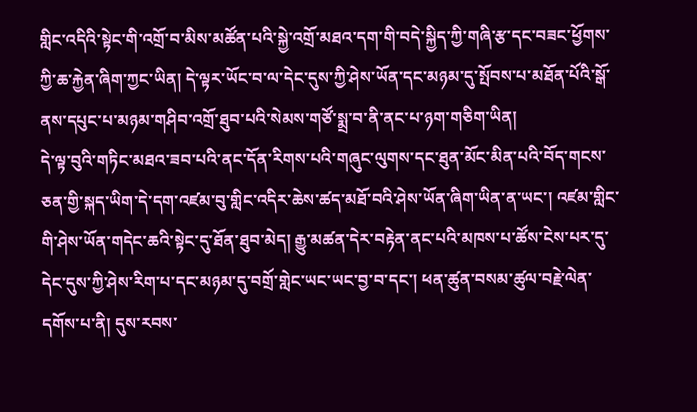གླིང་འདིའི་སྟེང་གི་འགྲོ་བ་མིས་མཚོན་པའི་སྐྱེ་འགྲོ་མཐའ་དག་གི་བདེ་སྐྱིད་ཀྱི་གཞི་རྩ་དང་བཟང་ཕྱོགས་ཀྱི་ཆ་རྐྱེན་ཞིག་ཀྱང་ཡིན། དེ་ལྟར་ཡོང་བ་ལ་དེང་དུས་ཀྱི་ཤེས་ཡོན་དང་མཉམ་དུ་སྤོབས་པ་མཐོན་པོའི་སྒོ་ནས་དཔུང་པ་མཉམ་གཤིབ་འགྲོ་ཐུབ་པའི་སེམས་གཙོ་སྨྲ་བ་ནི་ནང་པ་ཉག་གཅིག་ཡིན།
དེ་ལྟ་བུའི་གཏིང་མཐའ་ཟབ་པའི་ནང་དོན་རིགས་པའི་གཞུང་ལུགས་དང་ཐུན་མོང་མིན་པའི་བོད་གངས་ཅན་གྱི་སྐད་ཡིག་དེ་དག་འཛམ་བུ་གླིང་འདིར་ཆེས་ཚད་མཐོ་བའི་ཤེས་ཡོན་ཞིག་ཡིན་ན་ཡང་། འཛམ་གླིང་གི་ཤེས་ཡོན་གདེང་ཆའི་སྟེང་དུ་ཐོན་ཐུབ་མེད། རྒྱུ་མཚན་དེར་བརྟེན་ནང་པའི་མཁས་པ་ཚོས་ངེས་པར་དུ་དེང་དུས་ཀྱི་ཤེས་རིག་པ་དང་མཉམ་དུ་བགྲོ་གླེང་ཡང་ཡང་བྱ་བ་དང་། ཕན་ཚུན་བསམ་ཚུལ་བརྗེ་ལེན་དགོས་པ་ནི། དུས་རབས་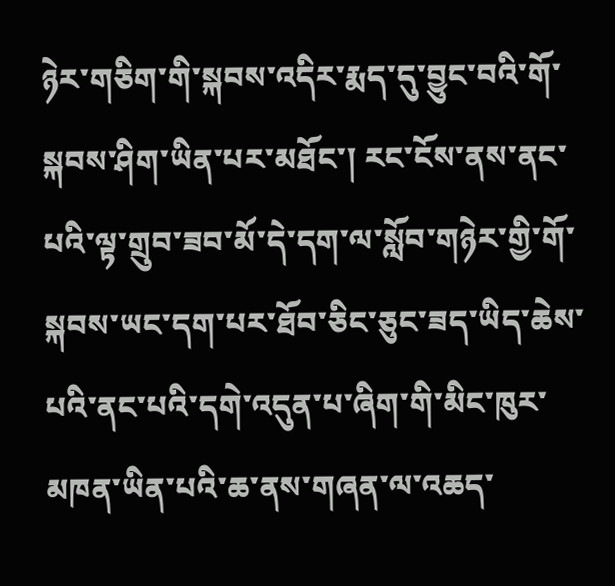ཉེར་གཅིག་གི་སྐབས་འདིར་རྨད་དུ་བྱུང་བའི་གོ་སྐབས་ཤིག་ཡིན་པར་མཐོང་། རང་ངོས་ནས་ནང་པའི་ལྟ་གྲུབ་ཟབ་མོ་དེ་དག་ལ་སློབ་གཉེར་གྱི་གོ་སྐབས་ཡང་དག་པར་ཐོབ་ཅིང་ཅུང་ཟད་ཡིད་ཆེས་པའི་ནང་པའི་དགེ་འདུན་པ་ཞིག་གི་མིང་ཁུར་མཁན་ཡིན་པའི་ཆ་ནས་གཞན་ལ་འཆད་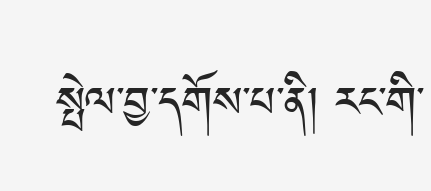སྤེལ་བྱ་དགོས་པ་ནི། རང་གི་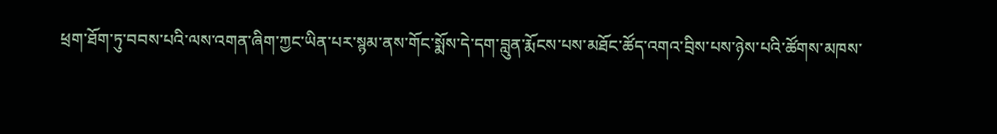ཕྲག་ཐོག་ཏུ་བབས་པའི་ལས་འགན་ཞིག་ཀྱང་ཡིན་པར་སྙམ་ནས་གོང་སྨོས་དེ་དག་བླུན་རྨོངས་པས་མཐོང་ཚོད་འགའ་བྲིས་པས་ཉེས་པའི་ཚོགས་མཁས་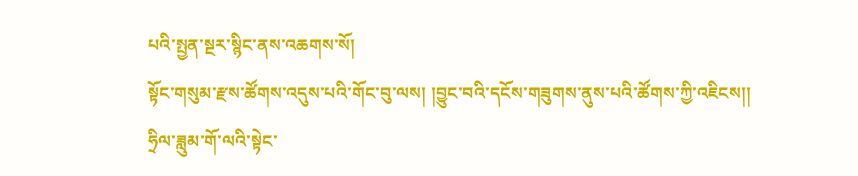པའི་སྤྱན་སྔར་སྙིང་ནས་འཆགས་སོ།
སྟོང་གསུམ་རྫས་ཚོགས་འདུས་པའི་གོང་བུ་ལས། །བྱུང་བའི་དངོས་གཟུགས་ནུས་པའི་ཚོགས་ཀྱི་འཇིངས།།
ཧྲིལ་ཟླུམ་གོ་ལའི་སྟེང་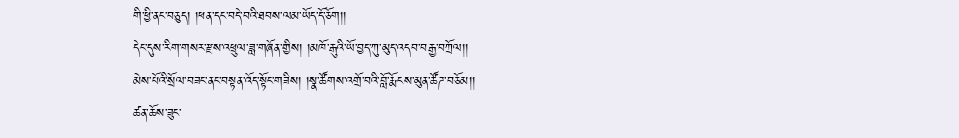གི་ཕྱི་ནང་བཅུད། །ཕན་དང་བདེ་བའི་ཐབས་ལམ་ཡོད་དོ་ཅོག།།
དེང་དུས་རིག་གསར་རྫས་འཕྲུལ་ཟླ་གཞོན་གྱིས། །མཁོ་རྒུའི་ཡོ་བྱད་ཀུ་མུད་འདབ་བརྒྱ་བཀྲོལ།།
མེས་པོའི་སྲོལ་བཟང་ནང་བསྟན་འོད་སྟོང་གཟིས། །སྣ་ཚོགས་འགྲོ་བའི་བློ་རྨོངས་མུན་ཚོཌ་བཅོམ།།
ཚན་ཆོས་ཟུང་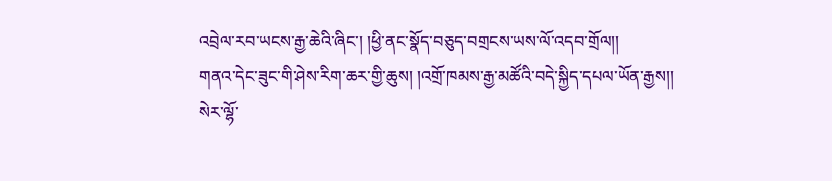འབྲེལ་རབ་ཡངས་རྒྱ་ཆེའི་ཞིང་། །ཕྱི་ནང་སྣོད་བཅུད་བགྲངས་ཡས་ལོ་འདབ་གྲོལ།།
གནའ་དེང་ཟུང་གི་ཤེས་རིག་ཆར་གྱི་ཆུས། །འགྲོ་ཁམས་རྒྱ་མཚོའི་བདེ་སྐྱིད་དཔལ་ཡོན་རྒྱས།།
སེར་ལྷོ་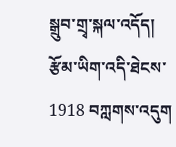སྒྲུབ་གྲྭ་སྐལ་འདོད།
རྩོམ་ཡིག་འདི་ཐེངས་ 1918 བཀླགས་འདུག